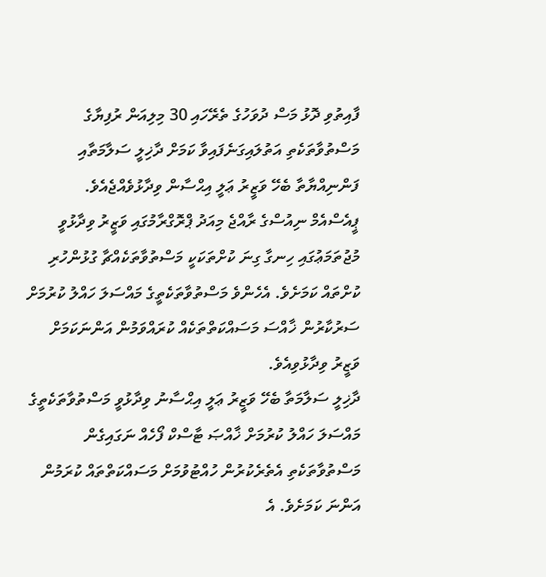ފާއިތުވި ދޮޅު މަސް ދުވަހުގެ ތެރޭހައި 30 މިލިއަން ރުފިޔާގެ މަސްތުވާތަކެތި އަތުލައިގަނެފައިވާ ކަމަށް ދާޚިލީ ސަލާމަތާއި ފަންނިއްޔާތާ ބެހޭ ވަޒީރު ޢަލީ އިޙްސާން ވިދާޅުވެއްޖެއެވެ.
ޕީއެސްއެމް ނިއުސްގެ ރާއްޖެ މިއަދު ޕްރޮގްރާމުގައި ވަޒީރު ވިދާޅުވީ މުޖުތަމަޢުގައި ހިނގާ ގިނަ ކުށްތަކަކީ މަސްތުވާތަކެއްޗާ ގުޅުންހުރި ކުށްތައް ކަމަށެވެ. އެހެންވެ މަސްތުވާތަކެތީގެ މައްސަލަ ހައްލު ކުރުމަށް ސަރުކާރުން ޚާއްސަ މަސައްކަތްތަކެއް ކުރައްވަމުން އަންނަކަމަށް ވަޒީރު ވިދާޅުވިއެވެ.
ދާޚިލީ ސަލާމަތާ ބެހޭ ވަޒީރު ޢަލީ އިޙްސާނު ވިދާޅުވީ މަސްތުވާތަކެތީގެ މައްސަލަ ހައްލު ކުރުމަށް ޚާއްޞަ ޓާސްކް ފޯހެއް ނަގައިގެން މަސްތުވާތަކެތި އެތެރެކުރުން ހުއްޓުވުމަށް މަސައްކަތްތައް ކުރަމުން އަންނަ ކަމަށެވެ. އެ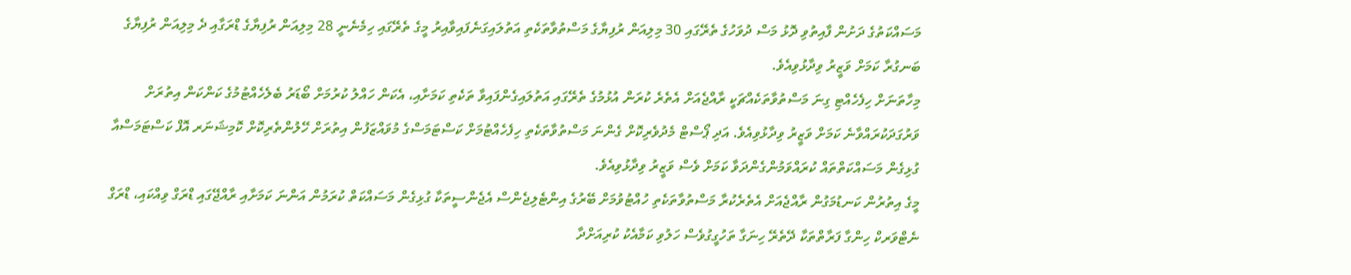މަސައްކަތުގެ ދަށުން ފާއިތުވި ދޮޅު މަސް ދުވަހުގެ ތެރޭގައި 30 މިލިއަން ރުފިޔާގެ މަސްތުވާތަކެތި އަތުލައިގަނެފައިވާއިރު މީގެ ތެރޭގައި ހިމެނެނީ 28 މިލިއަން ރުފިޔާގެ ޑްރަގާއި ދެ މިލިއަން ރުފިޔާގެ ބަނގުރާ ކަމަށް ވަޒީރު ވިދާޅުވިއެވެ.
މިހާތަނަށް ހިފެހެއްޓި ގިނަ މަސްތުވާތަކެއްޗަކީ ރާއްޖެއަށް އެތެރެ ކުރަން އުޅުމުގެ ތެރޭގައި އަތުލައިގެންފައިވާ ތަކެތި ކަމަށާއި، އެކަން ހައްލު ކުރުމަށް ބޯޑަރު ބެލެހެއްޓުމުގެ ކަންކަން އިތުރަށް ވަރުގަދަކުރައްވާނެ ކަމަށް ވަޒީރު ވިދާޅުވިއެވެ. އަދި ޕޯސްޓް މެދުވެރިކޮށް ގެންނަ މަސްތުވާތަކެތި ހިފެހެއްޓުމަށް ކަސްޓަމަސްގެ މުވައްޒަފުން އިތުރަށް ހޭލުންތެރިކޮށް ކޮމިޝަނަރ އޮފް ކަސްޓަމަސްއާ ގުޅިގެން މަސައްކަތްތައް ކުރައްވަމުންގެންދަވާ ކަމަށް ވެސް ވަޒީރު ވިދާޅުވިއެވެ.
މީގެ އިތުރުން ކަނޑުމަގުން ރާއްޖެއަށް އެތެރެކުރާ މަސްތުވާތަކެތި ހުއްޓުވުމަށް ބޭރުގެ އިންޓެލިޖެންސް އެޖެންސީތަކާ ގުޅިގެން މަސައްކަތް ކުރަމުން އަންނަ ކަމަށާއި ރާއްޖޭގައި ޑްރަގް ވިއްކައި، ޑްރަގް ނެޓްވަރކް ހިންގާ ފަރާތްތަކާ ދޭތެރޭ ހިނަގާ ތަހުގީގުވެސް ހަލުވި ކަމާއެކު ކުރިއަށްދާ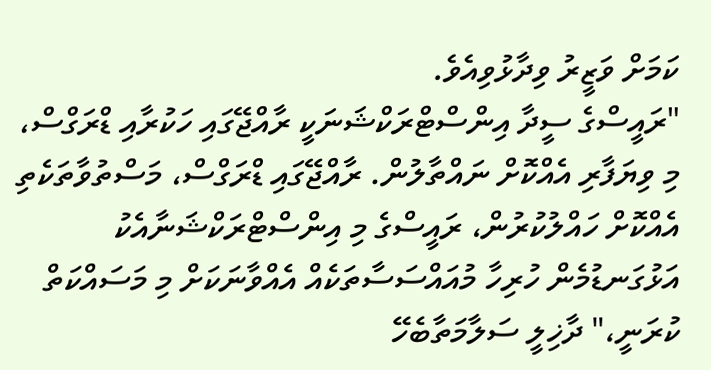ކަމަށް ވަޒީރު ވިދާޅުވިއެވެ.
"ރައީސްގެ ސީދާ އިންސްޓްރަކްޝަނަކީ ރާއްޖޭގައި ހަކުރާއި ޑްރަގްސް، މި ވިޔަފާރި އެއްކޮށް ނައްތާލުން. ރާއްޖޭގައި ޑްރަގްސް، މަސްތުވާތަކެތި އެއްކޮށް ހައްލުކުރުން، ރައީސްގެ މި އިންސްޓްރަކްޝަނާއެކު އަޅުގަނޑުމެން ހުރިހާ މުއައްސަސާތަކެއް އެއްވާނަކަށް މި މަސައްކަތް ކުރަނީ،" ދާޚިލީ ސަލާމަތާބެހޭ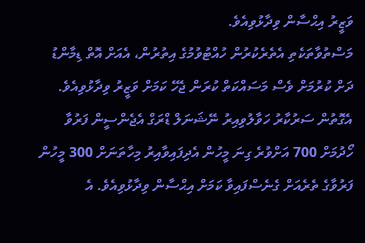ވަޒީރު އިޙްސާން ވިދާޅުވިއެވެ.
މަސްތުވާތަކެތި އެތެރެކުރުން ހުއްޓުވުމުގެ އިތުރުން، އެއަށް އޮތް ޑިމާންޑު ދަށް ކުރުމަށް ވެސް މަސައްކަތް ކުރަން ޖެހޭ ކަމަށް ވަޒީރު ވިދާޅުވިއެވެ. އެގޮތުން ސަރުކާރު ހަވާލުވިއިރު ނޭޝަނަލް ޑްރަގް އެޖެންސީން ފަރުވާ ހޯދުމަށް 700 އަށްވުރެ ގިނަ މީހުން އެދިފައިވާއިރު މިހާތަނަށް 300 މީހުން ފަރުވާގެ ތެރެއަށް ގެނެސްފައިވާ ކަމަށް އިޙްސާން ވިދާޅުވިއެވެ. އެ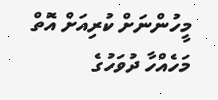މީހުންނަށް ކުރިއަށް އޮތް މަހެއްހާ ދުވަހުގެ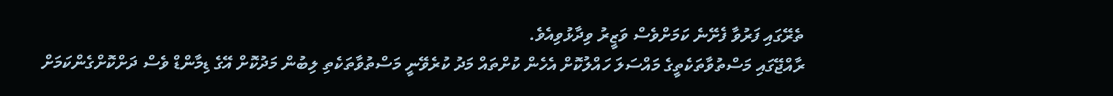ތެރޭގައި ފަރުވާ ފެށޭނެ ކަމަށްވެސް ވަޒީރު ވިދާޅުވިއެވެ.
ރާއްޖޭގައި މަސްތުވާތަކެތީގެ މައްސަލަ ހައްލުކޮށް އެހެން ކުށްތައް މަދު ކުރެވޭނީ މަސްތުވާތަކެތި ލިބުން މަދުކޮށް އޭގެ ޑިމާންޑް ވެސް ދަށްކޮށްގެންކަމަށް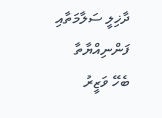ދާޚިލީ ސަލާމަތާއި ފަންނިއްޔާތާ ބެހޭ ވަޒީރު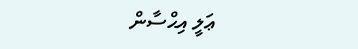ޢަލީ އިޙްސާން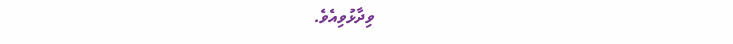ވިދާޅުވިއެވެ.